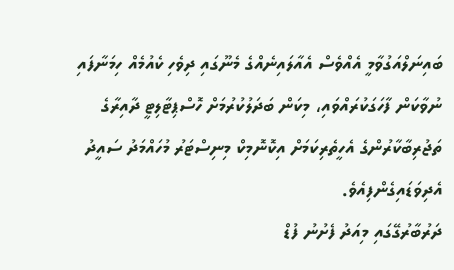ބައިނަލްއަގުވާމީ އެއްވެސް އެއާލައިނެއްގެ މެނޫގައި ދިވެހި ކެއުމެއް ހިމަނާފައި ނުވާކަން ފާހަގަކުރައްވައި، މިކަން ބަދަލުކުރުމަށް ހޮސްޕިޓާލިޓީ ދާއިރާގެ ތަޖުރިބާކާރުންގެ އެހީތެރިކަމަށް އިކޮނޮމިކް މިނިސްޓަރު މުހައްމަދު ސައީދު އެދިވަޑައިގެންފިއެވެ.
ދަރުބާރުގޭގައި މިއަދު ފެށުނު ފުޑް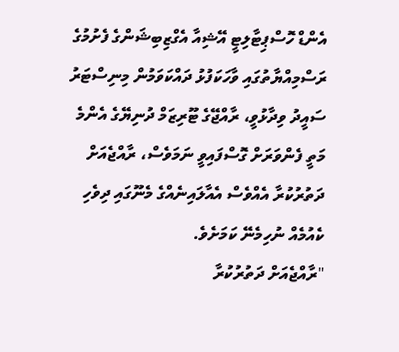އެންޑް ހޮސްޕިޓާލިޓީ އޭޝިއާ އެގްޒިބިޝަންގެ ފެށުމުގެ ރަސްމިއްޔާތުގައި ވާހަކަފުޅު ދައްކަވަމުން މިނިސްޓަރު ސައީދު ވިދާޅުވީ، ރާއްޖޭގެ ޓޫރިޒަމް ދުނިޔޭގެ އެންމެ މަތީ ފެންވަރަށް ގޮސްފައިވީ ނަމަވެސް، ރާއްޖެއަށް ދަތުރުކުރާ އެއްވެސް އެއާލައިނެއްގެ މެނޫގައި ދިވެހި ކެއުމެއް ނުހިމެނޭ ކަމަށެވެ.
"ރާއްޖެއަށް ދަތުރުކުރާ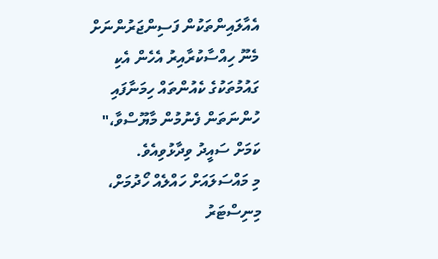އެއާލައިންތަކުން ފަސިންޖަރުންނަށް މެނޫ ހިއްސާކުރާއިރު އެހެން އެކި ގައުމުތަކުގެ ކެއުންތައް ހިމަނާފައި ހުންނަތަން ފެނުމުން މާޔޫސްވާ،" ކަމަށް ސައީދު ވިދާޅުވިއެވެ.
މި މައްސަލައަށް ހައްލެއް ހޯދުމަށް، މިނިސްޓަރު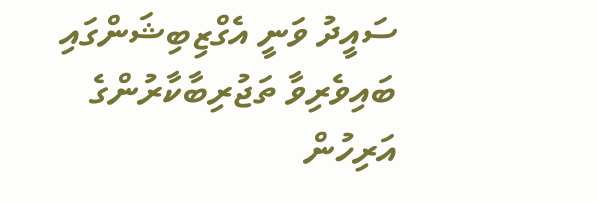ސައީދު ވަނީ އެގްޒިބިޝަންގައި ބައިވެރިވާ ތަޖުރިބާކާރުންގެ އަރިހުން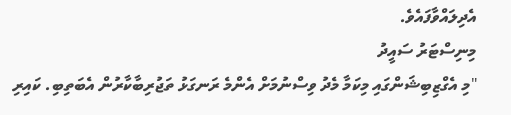އެދިލައްވާފައެވެ.
މިނިސްޓަރު ސައީދު
"މި އެގްޒިބިޝަންގައި މިކަމާ މެދު ވިސްނުމަށް އެންމެ ރަނގަޅު ތަޖުރިބާކާރުން އެބަތިބި. ކައިރި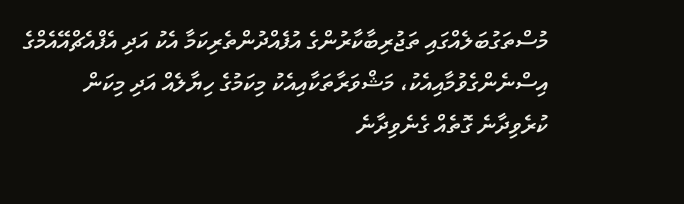މުސްތަގުބަލެއްގައި ތަޖުރިބާކާރުންގެ އުފެއްދުންތެރިކަމާ އެކު އަދި އެފްއެޗްއޭއެމްގެ އިސްނެންގެވުމާއިއެކު، މަޝްވަރާތަކާއިއެކު މިކަމުގެ ހިޔާލެއް އަދި މިކަން ކުރެވިދާނެ ގޮތެއް ގެނެވިދާނެ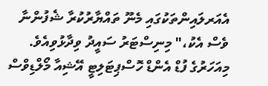އެއަރލައިންތަކުގައި މެނޫ ތައްޔާރުކުރާ ޝެފުންނާ ވެސް އެކު،" މިނިސްޓަރު ސައީދު ވިދާޅުވިއެވެ.
މިއަހަރުގެ ފުޑް އެންޑް ހޮސްޕިޓަލިޓީ އޭޝިއާ މޯލްޑިވްސް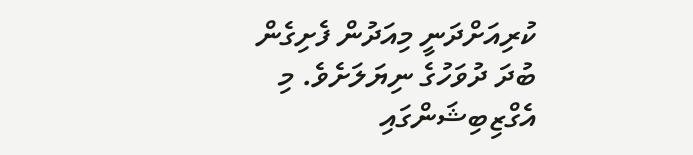ކުރިއަށްދަނީ މިއަދުން ފެށިގެން ބުދަ ދުވަހުގެ ނިޔަލަށެވެ. މި އެގްޒިބިޝަންގައި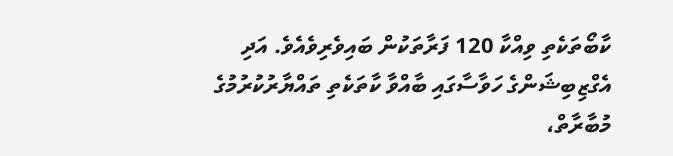ކާބޯތަކެތި ވިއްކާ 120 ފަރާތަކުން ބައިވެރިވެއެވެ. އަދި އެގްޒިބިޝަންގެ ހަވާސާގައި ބާއްވާ ކާތަކެތި ތައްޔާރުކުރުމުގެ މުބާރާތް،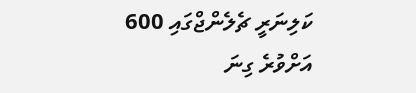ކަލިނަރީ ޗެލެންޖްގައި 600 އަށްވުރެ ގިނަ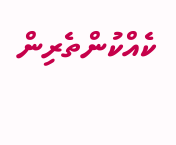ކެއްކުންތެރިން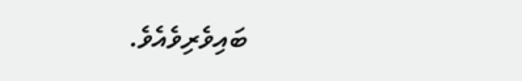ބައިވެރިވެއެވެ.